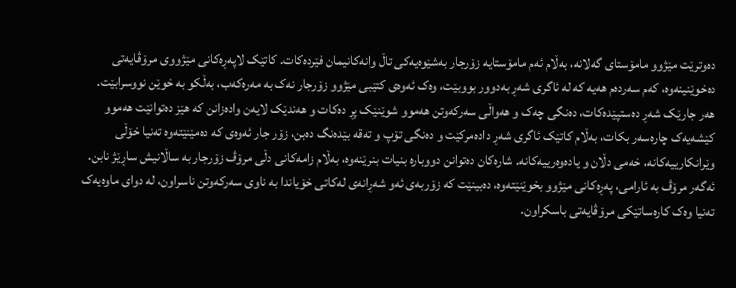دەوترێت مێژوو مامۆستای گەلانە، بەڵام ئەم مامۆستایە زۆرجار بەشێوەیەکی تاڵ وانەکانیمان فێردەکات. کاتێک لاپەڕەکانی مێژووی مرۆڤایەتی دەخوێنینەوە، کەم سەردەم هەیە کە لە ئاگری شەڕ بەدوور بووبێت، وەک ئەوەی کتێبی مێژوو زۆرجار نەک بە مەرەکەب، بەڵکو بە خوێن نووسرابێت.
هەر جارێک شەڕ دەستپێدەکات، دەنگی چەک و هەواڵی سەرکەوتن هەموو شوێنێک پڕ دەکات و هەندێک لایەن وادەزانن کە هێز دەتوانێت هەموو کێشەیەک چارەسەر بکات، بەڵام کاتێک ئاگری شەڕ دادەمرکێت و دەنگی تۆپ و تەقە بێدەنگ دەبن، زۆر جار ئەوەی کە دەمێنێتەوە تەنیا خۆڵی وێرانکارییەکانە، خەمی دڵان و یادەوەرییەکانە. شارەکان دەتوانن دووبارە بنیات بنرێنەوە، بەڵام زامەکانی دڵی مرۆڤ زۆرجار بە ساڵانیش ساڕێژ نابن.
ئەگەر مرۆڤ بە ئارامی، پەڕەکانی مێژوو بخوێنێتەوە، دەبینێت کە زۆربەی ئەو شەڕانەی لەکاتی خۆیاندا بە ناوی سەرکەوتن ناسراون، لە دوای ماوەیەک تەنیا وەک کارەساتێکی مرۆڤایەتی باسکراون.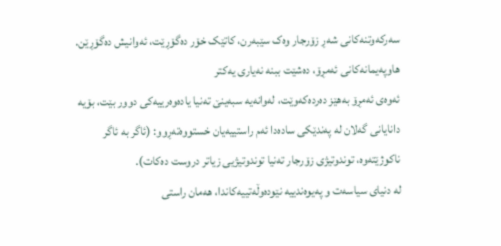سەرکەوتنەکانی شەڕ زۆرجار وەک سێبەرن، کاتێک خۆر دەگۆڕێت، ئەوانیش دەگۆڕێن.
هاوپەیمانەکانی ئەمڕۆ، دەشێت ببنە نەیاری یەکتر
ئەوەی ئەمڕۆ بەهێز دەردەکەوێت، لەوانەیە سبەینێ تەنیا یادەوەرییەکی دوور بێت، بۆیە دانایانی گەلان لە پەندێکی سادەدا ئەم راستییەیان خستووەتەڕوو: (ئاگر بە ئاگر ناکوژێتەوە، توندوتیژی زۆرجار تەنیا توندوتیژیی زیاتر دروست دەکات).
لە دنیای سیاسەت و پەیوەندییە نێودەوڵەتییەکاندا، هەمان راستی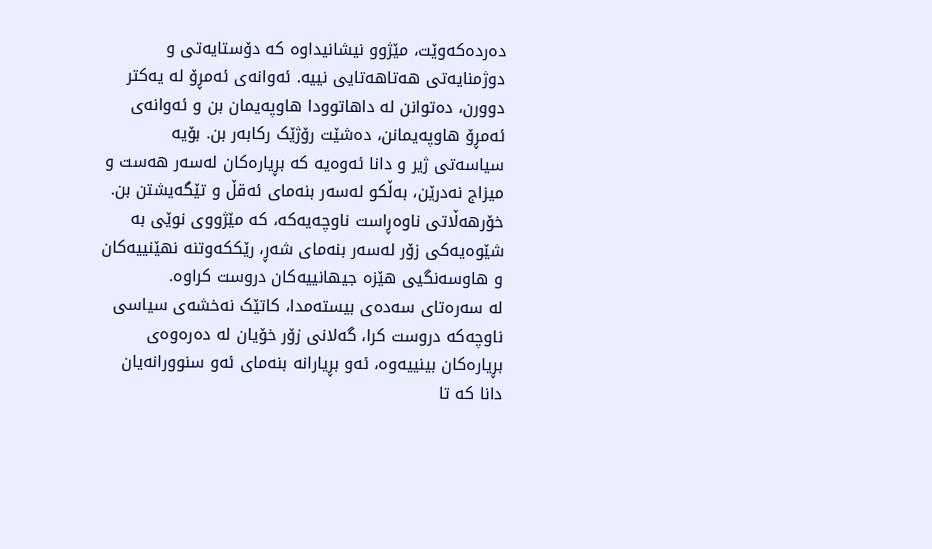دەردەکەوێت، مێژوو نیشانیداوە کە دۆستایەتی و دوژمنایەتی هەتاهەتایی نییە. ئەوانەی ئەمڕۆ لە یەکتر دوورن، دەتوانن لە داهاتوودا هاوپەیمان بن و ئەوانەی ئەمڕۆ هاوپەیمانن، دەشێت رۆژێک رکابەر بن. بۆیە سیاسەتی ژیر و دانا ئەوەیە کە بڕیارەکان لەسەر هەست و میزاج نەدرێن، بەڵکو لەسەر بنەمای ئەقڵ و تێگەیشتن بن.
خۆرهەڵاتی ناوەڕاست ناوچەیەکە، کە مێژووی نوێی بە شێوەیەکی زۆر لەسەر بنەمای شەڕ، رێککەوتنە نهێنییەکان و هاوسەنگیی هێزە جیهانییەکان دروست کراوە.
لە سەرەتای سەدەی بیستەمدا، کاتێک نەخشەی سیاسی ناوچەکە دروست کرا، گەلانی زۆر خۆیان لە دەرەوەی بڕیارەکان بینییەوە، ئەو بڕیارانە بنەمای ئەو سنوورانەیان دانا کە تا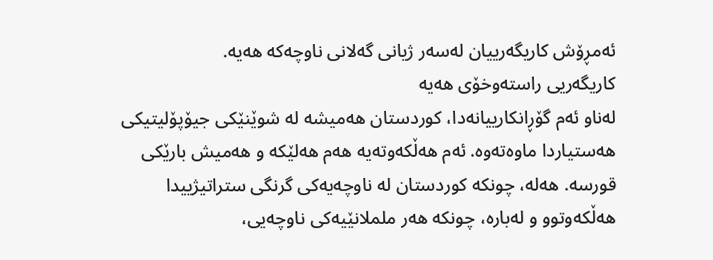ئەمڕۆش کاریگەرییان لەسەر ژیانی گەلانی ناوچەکە هەیە.
کاریگەریی راستەوخۆی هەیە
لەناو ئەم گۆڕانکارییانەدا، کوردستان هەمیشە لە شوێنێکی جیۆپۆلیتیکی هەستیاردا ماوەتەوە. ئەم هەڵکەوتەیە هەم هەلێکە و هەمیش بارێکی قورسە. هەلە، چونکە کوردستان لە ناوچەیەکی گرنگی ستراتیژییدا هەڵکەوتوو و لەبارە، چونکە هەر ململانێیەکی ناوچەیی،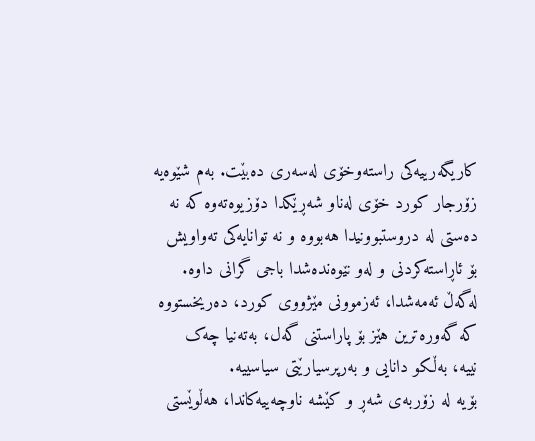کاریگەرییەکی راستەوخۆی لەسەری دەبێت. بەم شێوەیە زۆرجار کورد خۆی لەناو شەڕێکدا دۆزیوەتەوە کە نە دەستی لە دروستبوونیدا هەبووە و نە توانایەکی تەواویش بۆ ئاڕاستەکردنی و لەو نێوەندەشدا باجی گرانی داوە.
لەگەڵ ئەمەشدا، ئەزموونی مێژووی کورد، دەریخستووە کە گەورەترین هێز بۆ پاراستنی گەل، بەتەنیا چەک نییە، بەڵکو دانایی و بەرپرسیارێتی سیاسییە.
بۆیە لە زۆربەی شەڕ و کێشە ناوچەییەکاندا، هەڵوێستی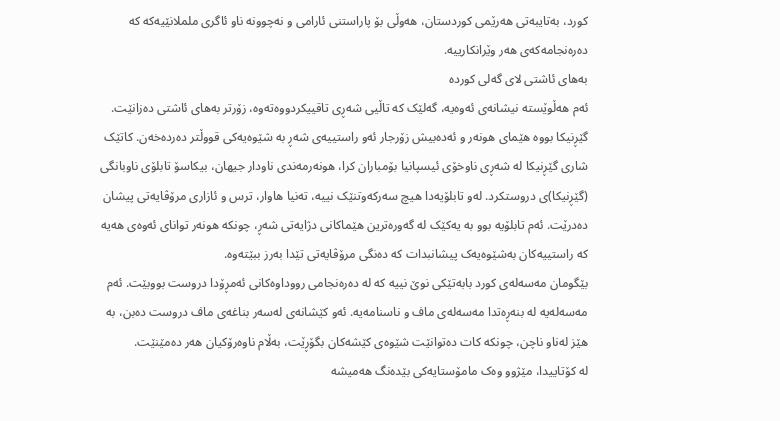کورد، بەتایبەتی هەرێمی کوردستان، هەوڵی بۆ پاراستنی ئارامی و نەچوونە ناو ئاگری ململانێیەکە کە دەرەنجامەکەی هەر وێرانکارییە.
بەهای ئاشتی لای گەلی کوردە
ئەم هەڵوێستە نیشانەی ئەوەیە، گەلێک کە تاڵیی شەڕی تاقییکردووەتەوە، زۆرتر بەهای ئاشتی دەزانێت. گێڕنیکا بووە هێمای هونەر و ئەدەبیش زۆرجار ئەو راستییەی شەڕ بە شێوەیەکی قووڵتر دەردەخەن. کاتێک شاری گێڕنیکا لە شەڕی ناوخۆی ئیسپانیا بۆمباران کرا، هونەرمەندی ناودار جیهان، بیکاسۆ تابلۆی ناوبانگی (گێڕنیکا)ی دروستکرد. لەو تابلۆیەدا هیچ سەرکەوتنێک نییە، تەنیا هاوار، ترس و ئازاری مرۆڤایەتی پیشان دەدرێت. ئەم تابلۆیە بوو بە یەکێک لە گەورەترین هێماکانی دژایەتی شەڕ، چونکە هونەر توانای ئەوەی هەیە کە راستییەکان بەشێوەیەک پیشانبدات کە دەنگی مرۆڤایەتی تێدا بەرز ببێتەوە.
بێگومان مەسەلەی کورد بابەتێکی نوێ نییە کە لە دەرەنجامی رووداوەکانی ئەمڕۆدا دروست بووبێت. ئەم مەسەلەیە لە بنەڕەتدا مەسەلەی ماف و ناسنامەیە. ئەو کێشانەی لەسەر بناغەی ماف دروست دەبن، بە هێز لەناو ناچن، چونکە کات دەتوانێت شێوەی کێشەکان بگۆڕێت، بەڵام ناوەرۆکیان هەر دەمێنێت.
لە کۆتاییدا، مێژوو وەک مامۆستایەکی بێدەنگ هەمیشە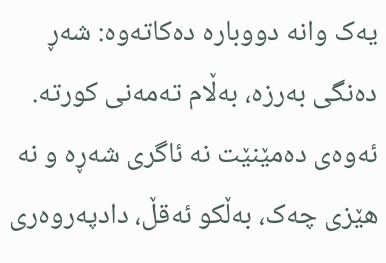یەک وانە دووبارە دەکاتەوە: شەڕ دەنگی بەرزە، بەڵام تەمەنی کورتە. ئەوەی دەمێنێت نە ئاگری شەڕە و نە هێزی چەک، بەڵکو ئەقڵ، دادپەروەری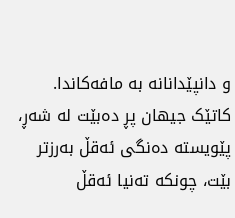و دانپێدانانە بە مافەکاندا. کاتێک جیهان پڕ دەبێت لە شەڕ، پێویستە دەنگی ئەقڵ بەرزتر بێت، چونکە تەنیا ئەقڵ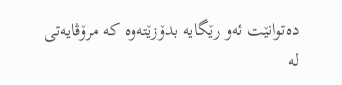دەتوانێت ئەو رێگایە بدۆزێتەوە کە مرۆڤایەتی لە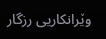وێرانکاریی رزگار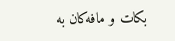بکات و مافەکان بە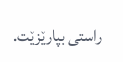راستی بپارێزێت.